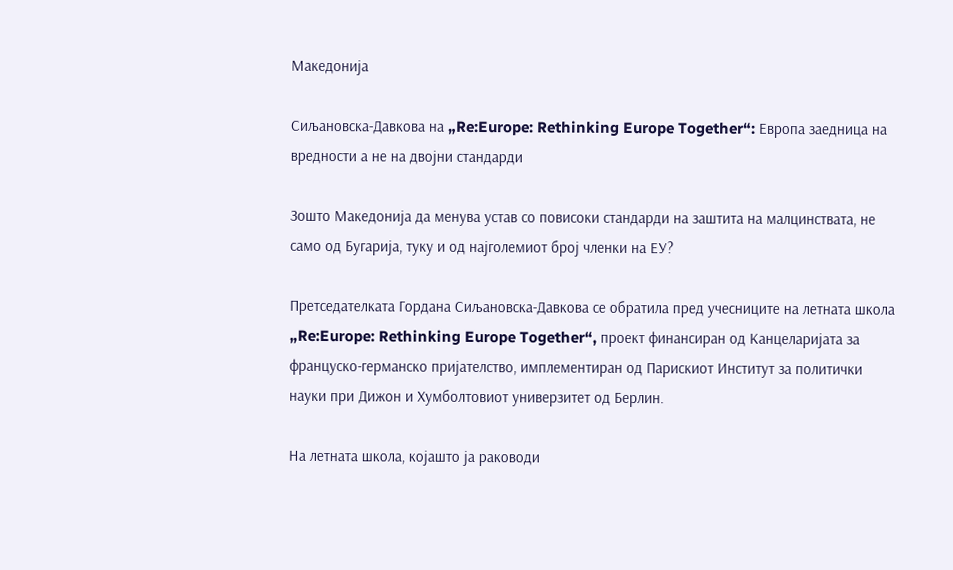Македонија

Сиљановска-Давкова на „Re:Europe: Rethinking Europe Together“: Европа заедница на вредности а не на двојни стандарди

Зошто Македонија да менува устав со повисоки стандарди на заштита на малцинствата, не само од Бугарија, туку и од најголемиот број членки на ЕУ?

Претседателката Гордана Сиљановска-Давкова се обратила пред учесниците на летната школа „Re:Europe: Rethinking Europe Together“, проект финансиран од Канцеларијата за француско-германско пријателство, имплементиран од Парискиот Институт за политички науки при Дижон и Хумболтовиот универзитет од Берлин.

На летната школа, којашто ја раководи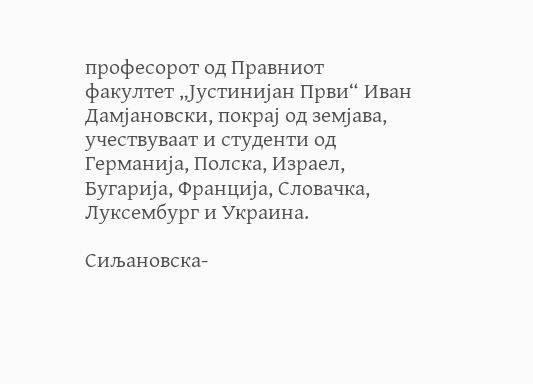професорот од Правниот факултет „Јустинијан Први“ Иван Дамјановски, покрај од земјава, учествуваат и студенти од Германија, Полска, Израел, Бугарија, Франција, Словачка, Луксембург и Украина.

Сиљановска-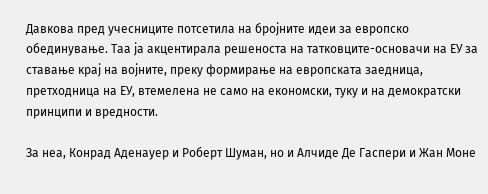Давкова пред учесниците потсетила на бројните идеи за европско обединување. Таа ја акцентирала решеноста на татковците-основачи на ЕУ за ставање крај на војните, преку формирање на европската заедница, претходница на ЕУ, втемелена не само на економски, туку и на демократски принципи и вредности.

За неа, Конрад Аденауер и Роберт Шуман, но и Алчиде Де Гаспери и Жан Моне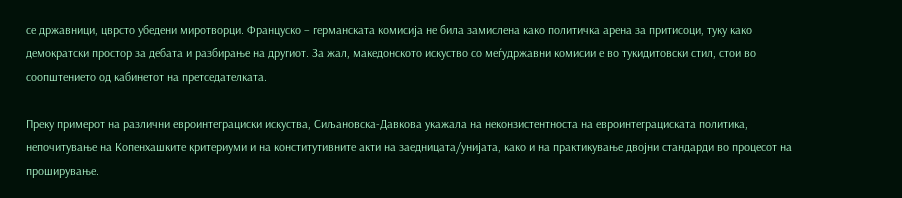се државници, цврсто убедени миротворци. Француско – германската комисија не била замислена како политичка арена за притисоци, туку како демократски простор за дебата и разбирање на другиот. За жал, македонското искуство со меѓудржавни комисии е во тукидитовски стил, стои во соопштението од кабинетот на претседателката.

Преку примерот на различни евроинтеграциски искуства, Сиљановска-Давкова укажала на неконзистентноста на евроинтеграциската политика, непочитување на Копенхашките критериуми и на конститутивните акти на заедницата/унијата, како и на практикување двојни стандарди во процесот на проширување.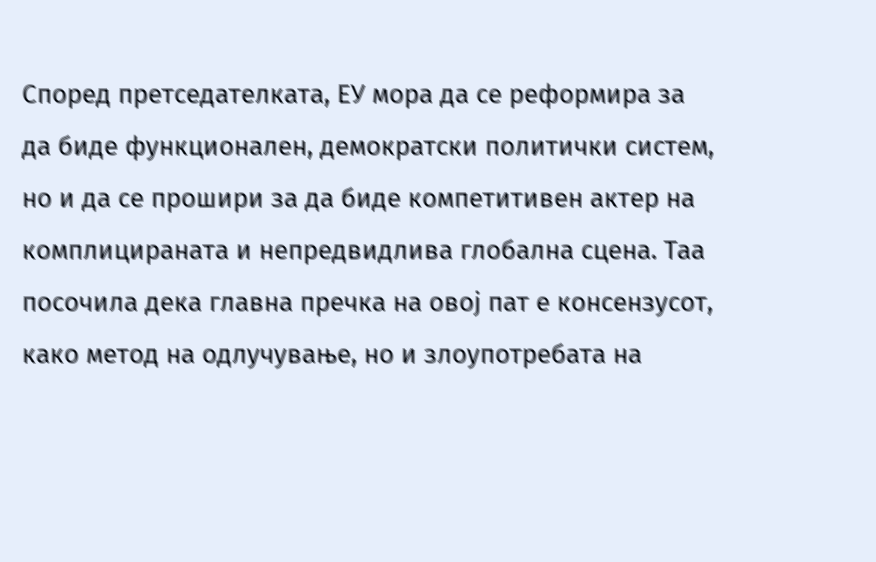Според претседателката, ЕУ мора да се реформира за да биде функционален, демократски политички систем, но и да се прошири за да биде компетитивен актер на комплицираната и непредвидлива глобална сцена. Таа посочила дека главна пречка на овој пат е консензусот, како метод на одлучување, но и злоупотребата на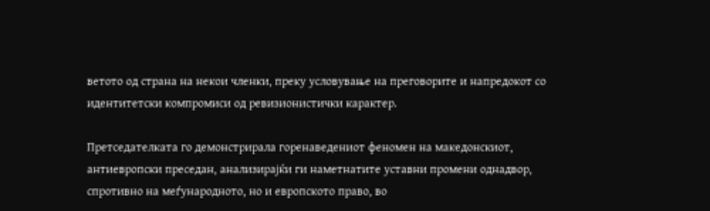ветото од страна на некои членки, преку условување на преговорите и напредокот со идентитетски компромиси од ревизионистички карактер.

Претседателката го демонстрирала горенаведениот феномен на македонскиот, антиевропски преседан, анализирајќи ги наметнатите уставни промени однадвор, спротивно на меѓународното, но и европското право, во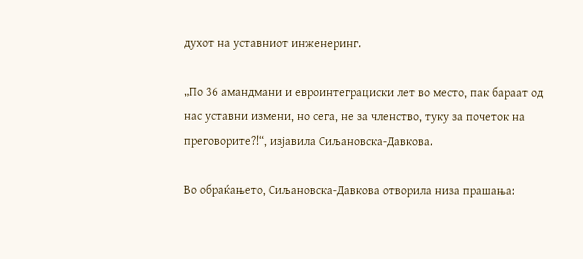духот на уставниот инженеринг.

„По 36 амандмани и евроинтеграциски лет во место, пак бараат од нас уставни измени, но сега, не за членство, туку за почеток на преговорите?!“, изјавила Сиљановска-Давкова.

Во обраќањето, Сиљановска-Давкова отворила низа прашања: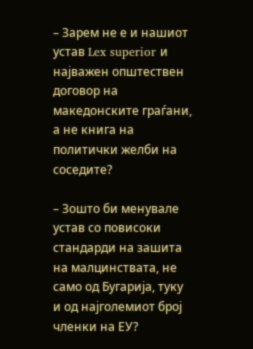– Зарем не е и нашиот устав Lex superior и најважен општествен договор на македонските граѓани, а не книга на политички желби на соседите?

– Зошто би менувале устав со повисоки стандарди на зашита на малцинствата, не само од Бугарија, туку и од најголемиот број членки на ЕУ?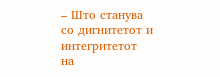– Што станува со дигнитетот и интегритетот на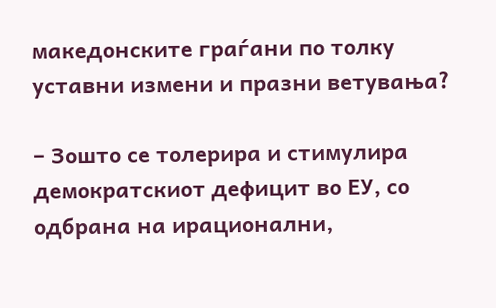македонските граѓани по толку уставни измени и празни ветувања?

– Зошто се толерира и стимулира демократскиот дефицит во ЕУ, со одбрана на ирационални,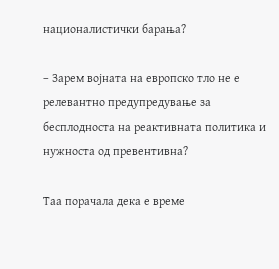националистички барања?

– Зарем војната на европско тло не е релевантно предупредување за бесплодноста на реактивната политика и нужноста од превентивна?

Таа порачала дека е време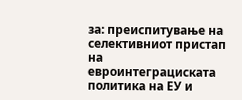за: преиспитување на селективниот пристап на евроинтеграциската политика на ЕУ и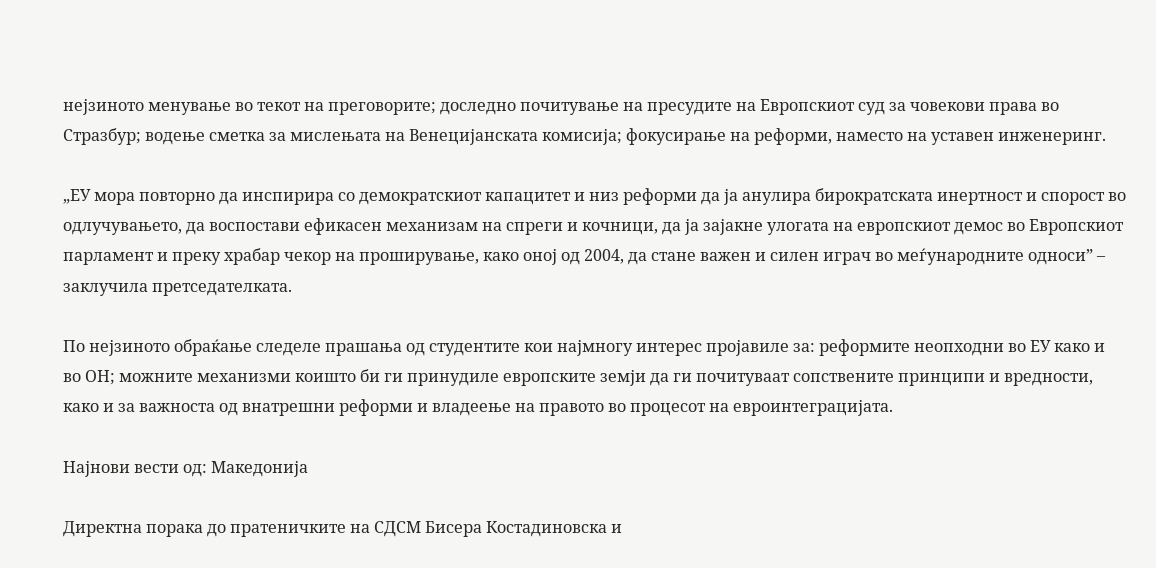нејзиното менување во текот на преговорите; доследно почитување на пресудите на Европскиот суд за човекови права во Стразбур; водење сметка за мислењата на Венецијанската комисија; фокусирање на реформи, наместо на уставен инженеринг.

„ЕУ мора повторно да инспирира со демократскиот капацитет и низ реформи да ја анулира бирократската инертност и спорост во одлучувањето, да воспостави ефикасен механизам на спреги и кочници, да ја зајакне улогата на европскиот демос во Европскиот парламент и преку храбар чекор на проширување, како оној од 2004, да стане важен и силен играч во меѓународните односи” – заклучила претседателката.

По нејзиното обраќање следеле прашања од студентите кои најмногу интерес пројавиле за: реформите неопходни во ЕУ како и во ОН; можните механизми коишто би ги принудиле европските земји да ги почитуваат сопствените принципи и вредности, како и за важноста од внатрешни реформи и владеење на правото во процесот на евроинтеграцијата.

Најнови вести од: Македонија

Директна порака до пратеничките на СДСМ Бисера Костадиновска и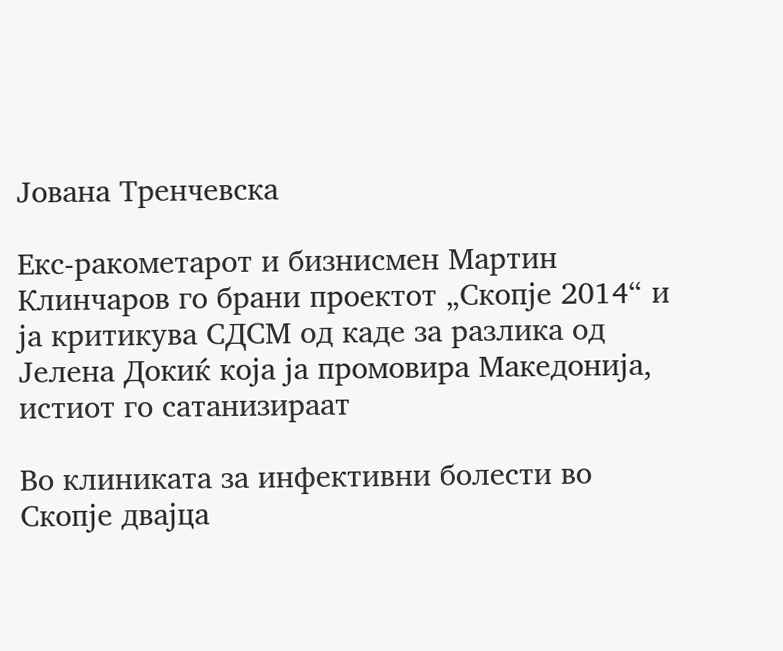Јована Тренчевска

Екс-ракометарот и бизнисмен Мартин Клинчаров го брани проектот „Скопје 2014“ и ја критикува СДСМ од каде за разлика од Јелена Докиќ која ја промовира Македонија, истиот го сатанизираат

Во клиниката за инфективни болести во Скопје двајца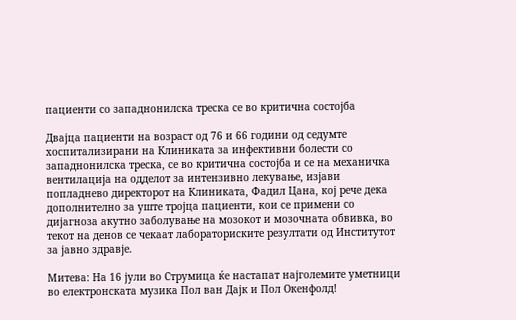пациенти со западнонилска треска се во критична состојба

Двајца пациенти на возраст од 76 и 66 години од седумте хоспитализирани на Клиниката за инфективни болести со западнонилска треска, се во критична состојба и се на механичка вентилација на одделот за интензивно лекување, изјави попладнево директорот на Клиниката, Фадил Цана, кој рече дека дополнително за уште тројца пациенти, кои се примени со дијагноза акутно заболување на мозокот и мозочната обвивка, во текот на денов се чекаат лабораториските резултати од Институтот за јавно здравје.

Митева: На 16 јули во Струмица ќе настапат најголемите уметници во електронската музика Пол ван Дајк и Пол Окенфолд!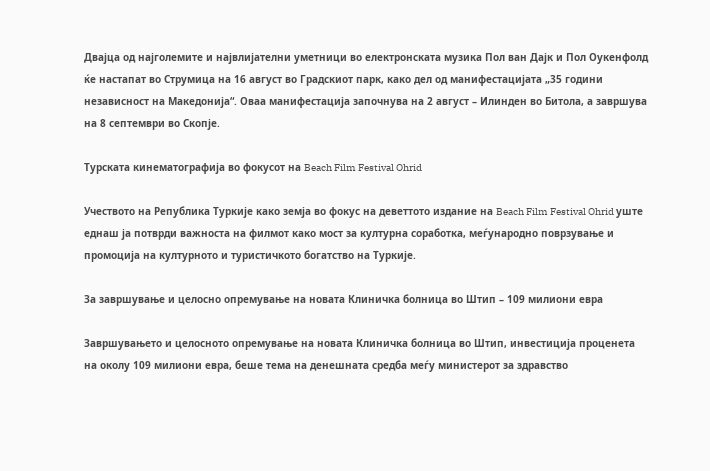Двајца од најголемите и највлијателни уметници во електронската музика Пол ван Дајк и Пол Оукенфолд ќе настапат во Струмица на 16 август во Градскиот парк, како дел од манифестацијата „35 години независност на Македонија“. Оваа манифестација започнува на 2 август – Илинден во Битола, а завршува на 8 септември во Скопје.

Турската кинематографија во фокусот на Beach Film Festival Ohrid

Учеството на Република Туркије како земја во фокус на деветтото издание на Beach Film Festival Ohrid уште еднаш ја потврди важноста на филмот како мост за културна соработка, меѓународно поврзување и промоција на културното и туристичкото богатство на Туркије.

За завршување и целосно опремување на новата Клиничка болница во Штип – 109 милиони евра

Завршувањето и целосното опремување на новата Клиничка болница во Штип, инвестиција проценета на околу 109 милиони евра, беше тема на денешната средба меѓу министерот за здравство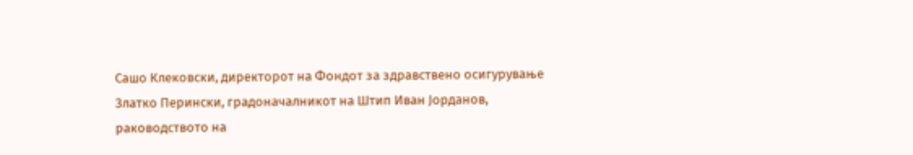Сашо Клековски, директорот на Фондот за здравствено осигурување Златко Перински, градоначалникот на Штип Иван Јорданов, раководството на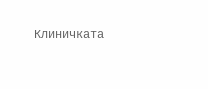Клиничката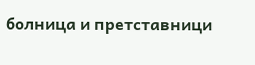болница и претставници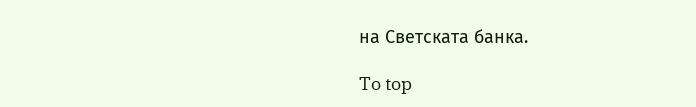на Светската банка.

To top